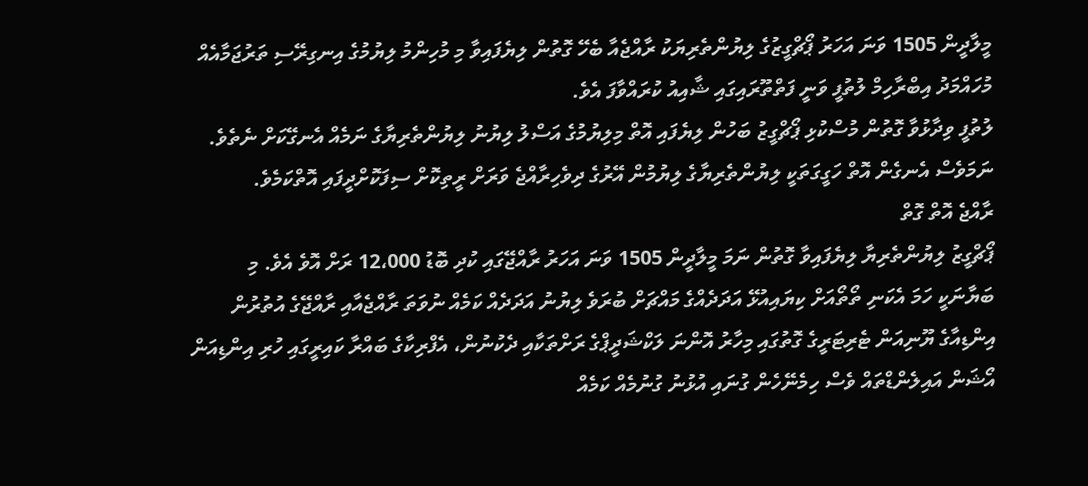މީލާދީން 1505 ވަނަ އަހަރު ޕޯޗްގީޒުގެ ލިޔުންތެރިޔަކު ރާއްޖެއާ ބެހޭ ގޮތުން ލިޔެފައިވާ މި މުހިންމު ލިޔުމުގެ އިނގިރޭސި ތަރުޖަމާއެއް މުހައްމަދު އިބްރާހިމް ލުތުފީ ވަނީ ފަތްތޫރައިގައި ޝާއިއު ކުރައްވާފަ އެވެ.
ލުތުފީ ވިދާޅުވާ ގޮތުން މުސްކުޅި ޕޯޗްގީޒު ބަހުން ލިޔެފައި އޮތް މިލިޔުމުގެ އަސްލު ލިޔުނު ލިޔުންތެރިޔާގެ ނަމެއް އެނގޭކަށް ނެތެވެ. ނަމަވެސް އެނގެން އޮތް ހަގީގަތަކީ ލިޔުންތެރިޔާގެ ލިޔުމުން އޭރުގެ ދިވެހިރާއްޖެ ވަރަށް ރީތިކޮށް ސިފަކޮށްދީފައި އޮތްކަމެވެ.
ރާއްޖެ އޮތް ގޮތް
ޕޯޗްގީޒު ލިޔުންތެރިޔާ ލިޔެފައިވާ ގޮތުން ނަމަ މީލާދީން 1505 ވަނަ އަހަރު ރާއްޖޭގައި ކުދި ބޮޑު 12،000 ރަށް އޮވެ އެވެ. މި ބަޔާނަކީ ހަމަ އެކަނި ތޯތޯއަށް ކިޔައިއުޅޭ އަދަދެއްގެ މައްޗަށް ބުރަވެ ލިޔުނު އަދަދެއް ކަމެއް ނުވަތަ ރާއްޖެއާއި ރާއްޖޭގެ އުތުރުން އިންޑިއާގެ ޔޫނިއަން ޓެރިޓަރީގެ ގޮތުގައި މިހާރު އޮންނަ ލަކްޝަދީޕްގެ ރަށްތަކާއި ދެކުނުން، އެފްރިކާގެ ބައްރާ ކައިރީގައި ހުރި އިންޑިއަން އޯޝަން އައިލެންޑްތައް ވެސް ހިމެނޭހެން ގުނައި އުޅުނު ގުނުމެއް ކަމެއް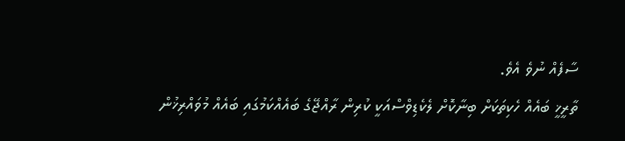ސާފެއް ނުވެ އެވެ.
ތާރީޚީ ބައެއް ހެކިތަކަށް ބިނާކޮށް ލެކެޑިވްސްއަކީ ކުރިން ރާއްޖޭގެ ބައެއްކަމުގައި ބައެއް މުވައްރިޚުން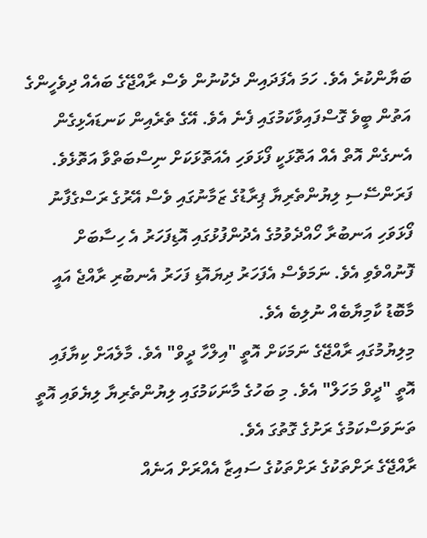ބަޔާންކުރެ އެވެ. ހަމަ އެފަދައިން ދެކުނުން ވެސް ރާއްޖޭގެ ބައެއް ދިވެހީންގެ އަތުން ބީވެ ގޮސްފައިވާކަމުގައި ފެނެ އެވެ. އޭގެ ތެރެއިން ކަނޑައެޅިގެން އެނގެން އޮތް އެއް އަތޮޅަކީ ފޯޅަވަހި އެއަތޮޅަކަށް ނިސްބަތްވާ އަތޮޅެވެ.
ފަރަންސޭސި ލިޔުންތެރިޔާ ޕިރާޑުގެ ޒަމާނުގައި ވެސް އޭރުގެ ރަސްގެފާނު ފޯޅަވަހި އަނބުރާ ހޯއްދެވުމުގެ އެދުންފުޅުގައި އޮޑިފަހަރު އެ ހިސާބަށް ފޮނުއްވެވި އެވެ. ނަމަވެސް އެފަހަރު ދިޔައޮޑި ފަހަރު އެނބުރި ރާއްޖެ އައީ މާބޮޑު ކާމިޔާބެއް ނުލިބެ އެވެ.
މިލިޔުމުގައި ރާއްޖޭގެ ނަމަކަށް އޮތީ "އިލްހާ ދީވް" އެވެ. މާލެއަށް ކިޔާފައި އޮތީ "ދީވް މަހަލް" އެވެ. މި ބަހުގެ މާނަކަމުގައި ލިޔުންތެރިޔާ ލިޔެވައި އޮތީ ތަނަވަސްކަމުގެ ރަށުގެ ގޮތުގަ އެވެ.
ރާއްޖޭގެ ރަށްތަކުގެ ރަށްތަކުގެ ސައިޒާ އެއްރަށް އަނެއް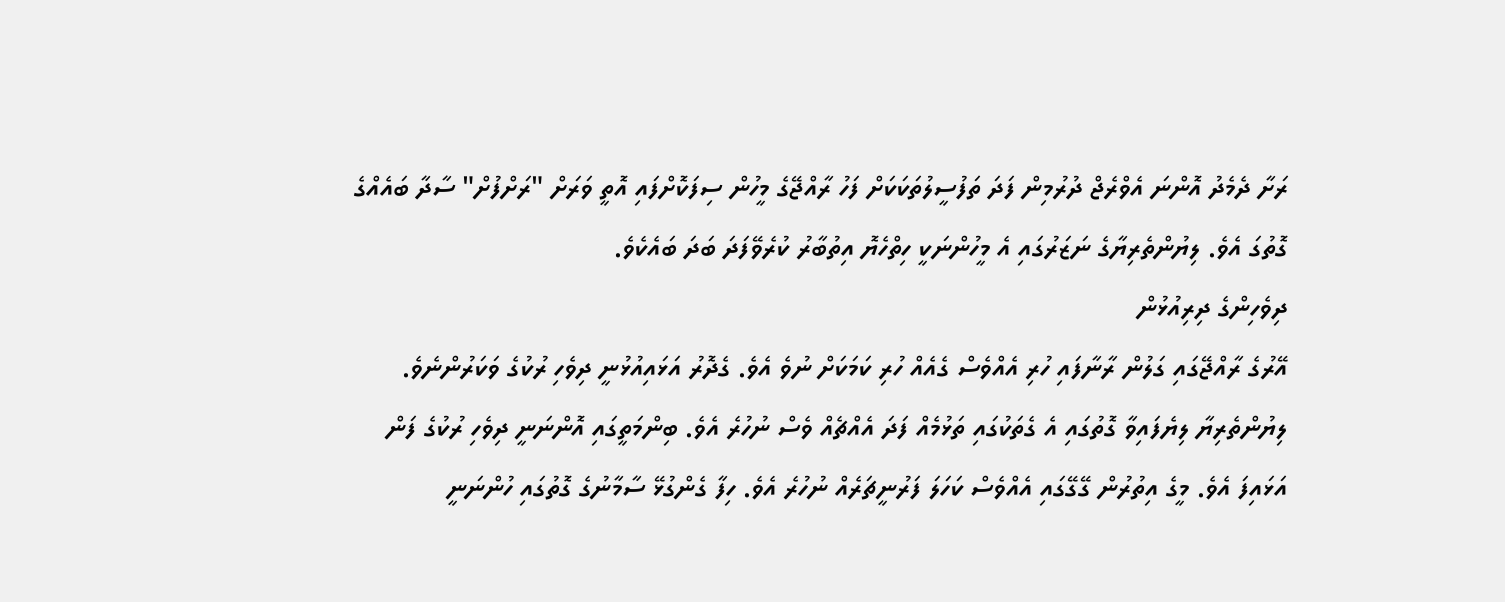ރަށާ ދެމެދު އޮންނަ އެވްރެޖް ދުރުމިން ފަދަ ތަފުސީލުތަކަކަށް ފަހު ރާއްޖޭގެ މީހުން ސިފަކޮށްފައި އޮތީ ވަރަށް "ރަށްފުށް" ސާދާ ބައެއްގެ ގޮތުގަ އެވެ. ލިޔުންތެރިޔާގެ ނަޒަރުގައި އެ މީހުންނަކީ ހިތްހެޔޮ އިތުބާރު ކުރެވޭފަދަ ބަދަ ބައެކެވެ.
ދިވެހިންގެ ދިރިއުޅުން
އޭރުގެ ރާއްޖޭގައި ގަލުން ރާނާފައި ހުރި އެއްވެސް ގެއެއް ހުރި ކަމަކަށް ނުވެ އެވެ. ގެދޮރު އަޅައިއުޅުނީ ދިވެހި ރުކުގެ ވަކަރުންނެވެ. ލިޔުންތެރިޔާ ލިޔެފައިވާ ގޮތުގައި އެ ގެތަކުގައި ތަޅުމެއް ފަދަ އެއްޗެއް ވެސް ނުހުރެ އެވެ. ބިންމަތީގައި އޮންނަނީ ދިވެހި ރުކުގެ ފަން އަޅައިފަ އެވެ. މީގެ އިތުރުން ގޭގޭގައި އެއްވެސް ކަހަލަ ފަރުނީޗަރެއް ނުހުރެ އެވެ. ހިފާ ގެންގުޅޭ ސާމާނުގެ ގޮތުގައި ހުންނަނީ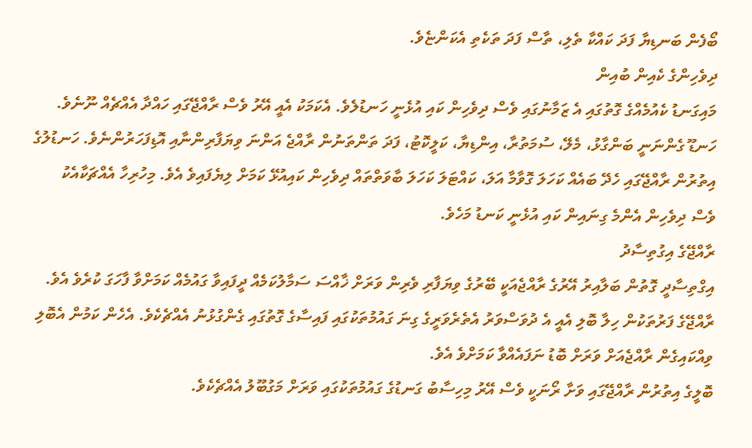ބޯފެން ބަނޑިޔާ ފަދަ ކައްކާ ތެލި، ތާސް ފަދަ ތަކެތި އެކަންޏެވެ.
ދިވެހިންގެ ކެއިން ބުއިން
މައިގަނޑު ކެއުމެއްގެ ގޮތުގައި އެ ޒަމާނުގައި ވެސް ދިވެހިން ކައި އުޅެނީ ހަނޑުލެވެ. އެކަމަކު އެއީ އޭރު ވެސް ރާއްޖޭގައި ހައްދާ އެއްޗެއް ނޫނެވެ. ހަނޑޫ ގެންނަނީ ބަންގާޅު، މެލޭ، ސުމަތުރާ، އިންޑިޔާ، ކަލީކޮޓު، ފަދަ ތަންތަނުން ރާއްޖެ އަންނަ ވިޔަފާރިންނާއި އޮޑިފަހަރުންނެވެ. ހަނޑުލުގެ އިތުރުން ރާއްޖޭގައި ހެދޭ ބައެއް ކަހަލަ ގޮވާމާ އަލަ، ކައްޓަލަ ކަހަލަ ބާވަތްތައް ދިވެހިން ކައިއުޅޭ ކަމަށް ލިޔެފައިވެ އެވެ. މިހުރިހާ އެއްޗަކާއެކު ވެސް ދިވެހިން އެންމެ ގިނައިން ކައި އުޅެނީ ކަނޑު މަހެވެ.
ރާއްޖޭގެ އިގުތިސާދު
އިގްތިސާދީ ގޮތުން ބަލާއިރު އޭރުގެ ރާއްޖެއަކީ ބޭރުގެ ވިޔަފާރި ވެރިން ވަރަށް ޚާއްސަ ސަމާލުކަމެއް ދީފައިވާ ގައުމެއް ކަމަށްވާ ފާހަގަ ކުރެވެ އެވެ. ރާއްޖޭގެ ފަރުތަކުން ހިލާ ބޮލި އެއީ އެ ދުވަސްވަރު އެތެރެވަރީގެ ގިނަ ގައުމުތަކުގައި ފައިސާގެ ގޮތުގައި ގެންގުޅުނު އެއްޗެކެވެ. އެހެން ކަމުން އެބޮލި ވިއްކައިގެން ރާއްޖެއަށް ވަރަށް ބޮޑު ނަފައެއްވާ ކަމަށްވެ އެވެ.
ބޮލީގެ އިތުރުން ރާއްޖޭގައި ވަށާ ރޯނަކީ ވެސް އޭރު މިހިސާބު ގަނޑުގެ ގައުމުތަކުގައި ވަރަށް މަގުބޫލު އެއްޗެކެވެ.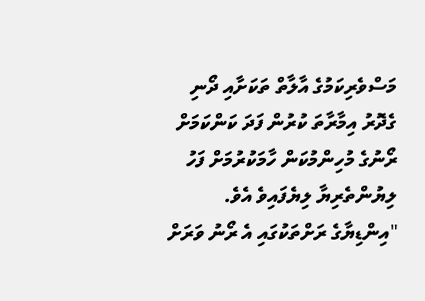މަސްވެރިކަމުގެ އާލާތް ތަކަށާއި ދޯނި ގެދޮރު އިމާރާތަ ކުރުން ފަދަ ކަންކަމަށް ރޯނުގެ މުހިންމުކަން ހާމަކުރުމަށް ފަހު ލިޔުންތެރިޔާ ލިޔެފައިވެ އެވެ.
"އިންޑިޔާގެ ރަށްތަކުގައި އެ ރޯނު ވަރަށް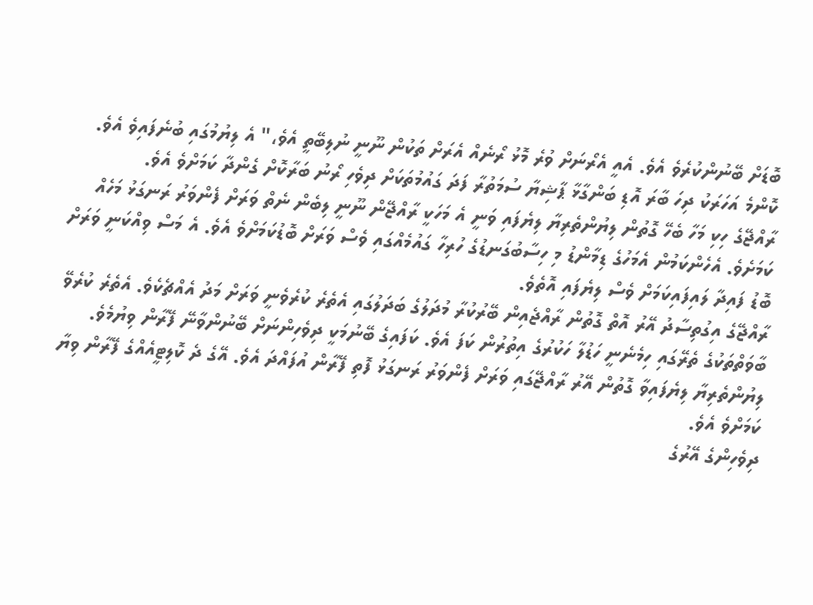ބޮޑަށް ބޭނުންކުރެވެ އެވެ. އެއީ އެރޯނަށް ވުރެ މޮޅު ރޯނެއް އެރަށް ތަކުން ނޫނީ ނުލިބޭތީ އެވެ،" އެ ލިޔުމުގައި ބުނެފައިވެ އެވެ.
ކޮންމެ އަހަރަކު ދިހަ ބާރަ އޮޑި ބަންގާޅާ ޕާޝިޔާ ސުމަތުރާ ފަދަ ގައުމުތަކަށް ދިވެހި ރޯނު ބަރާކޮށް ގެންދާ ކަމަށްވެ އެވެ.
ރާއްޖޭގެ ހިކި މަހާ ބެހޭ ގޮތުން ލިޔުންތެރިޔާ ލިޔެފައި ވަނީ އެ މަހަކީ ރާއްޖޭން ނޫނީ ލިބެން ނެތް ވަރަށް ފެންވަރު ރަނގަޅު މަހެއް ކަމަށެވެ. އެހެންކަމުން އެމަހުގެ ޑިމާންޑު މި ހިސާބުގަނޑުގެ ހުރިހާ ގައުމެއްގައި ވެސް ވަރަށް ބޮޑުކަމަށްވެ އެވެ. އެ މަސް ވިއްކަނީ ވަރަށް ބޮޑު ފައިދާ ލައިފައިކަމަށް ވެސް ލިޔެފައި އޮތެވެ.
ރާއްޖޭގެ އިގުތިސާދު އޭރު އޮތް ގޮތުން ރާއްޖެއިން ބޭރުކުރާ މުދަލުގެ ބަދަލުގައި އެތެރެ ކުރެވެނީ ވަރަށް މަދު އެއްޗެކެވެ. އެތެރެ ކުރެވޭ ބާވަތްތަކުގެ ތެރޭގައި ހިމެނެނީ ހަޑުލާ ހަކުރުގެ އިތުރުން ކަފަ އެވެ. ކަފައިގެ ބޭނުމަކީ ދިވެހިންނަށް ބޭނުންވާނޭ ފޭރާން ވިޔުމެވެ. ލިޔުންތެރިޔާ ލިޔެފައިވާ ގޮތުން އޭރު ރާއްޖޭގައި ވަރަށް ފެންވަރު ރަނގަޅު ފޮތި ފޭރާން އުފައްދަ އެވެ. އޭގެ ދެ ކޮލިޓީއެއްގެ ފޭރާން ވިޔާ ކަމަށްވެ އެވެ.
ދިވެހިންގެ އޭރުގެ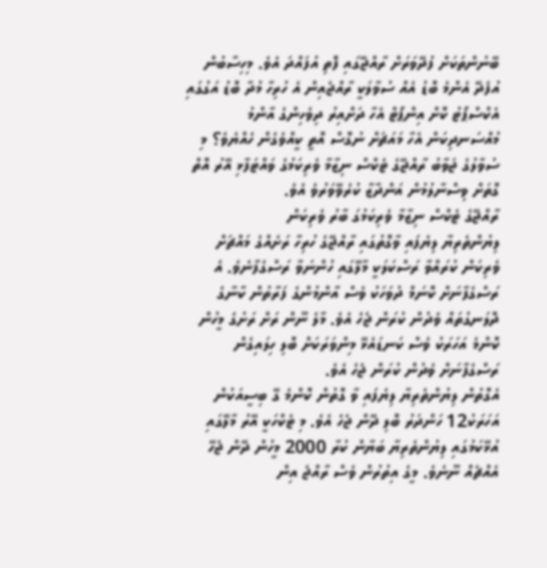ބޭނުންތަކަށް ފުދޭވަރަށް ރާއްޖޭގައި ފޮތި އުފައްދަ އެވެ. މިހިސާބުން އުފެދޭ އެންމެ ބޮޑު އެއް ސުވާލަކީ ރާއްޖެއިން އެ ހުރިހާ މުދާ ބޮޑު އަގުގައި އެކްސްޕޯޓު ކޮށް އިންޕޯޓް އެހާ ދަށްއިރު ދިވެހިންގެ އާންމު މުއްސަނދިކަން އެހާ މައަޗަށް ނުގޮސް އޮތީ ކީއްވެގެން ހެއްޔެވެ؟ މި ސުވާލުގެ ޖަވާބު ރާއްޖޭގެ ޓެކްސް ނިޒާމާ ވެރިކަމުގެ ވައްޓަފާޅި އޭރު އޮތް ގޮތަށް ވިސްނާލުމުން އަންދާޒާ ކުރެވޭވަރުވެ އެވެ.
ރާއްޖޭގެ ޓެކްސް ނިޒާމާ ވެރިކަމުގަ ބާރު ވެރިކަން
ލިޔުންތެރިޔާ ލިޔެފައި ވާގޮތުގައި ރާއްޖޭގެ ހުރިހާ ރަށެއްގެ މައްޗަށް ވެރިކަން ކުރައްވާ ރަސްކަލަކީ މާލޭގައި ހުންނަވާ ރަސްގެފާނެވެ. އެ ރަސްގެފާނަށް ކޮނަމް ދުވަހަކު ވެސް އާންމުންގެ ފަރާތުން ކާނާގެ ދޮލަނގުތައް ވެދުން ކުރަން ޖެހެ އެވެ. މާލެ ނޫން ރަށް ރަށުގެ މީހުން ކޮންމެ އަހަރަކު ވެސް ކަނޑައެޅޭ މިންވަރަކަށް ބޮލި ހިލައިގެން ރަސްގެފާނަށް ވެދުން ކުރަން ޖެހެ އެވެ.
އެގޮތުން ލިޔުންތެރިޔާ ލިޔެފައި ވާ ގޮތުން ކޮންމެ ގޭ ބިސީއަކުން އަހަރަކު12 ހަންދަރު ބޮލި ދޭން ޖެހެ އެވެ. މި ޓެކްހަކީ އޭރު މާލޭގައި އުޅޭކަމުގައި ލިޔުންތެރިޔާ ބަޔާން ކުރާ 2000 މީހުން ދޭން ޖެހޭ އެއްޗެއް ނޫނެވެ. މީގެ އިތުރުން ވެސް ރާއްޖެ އިން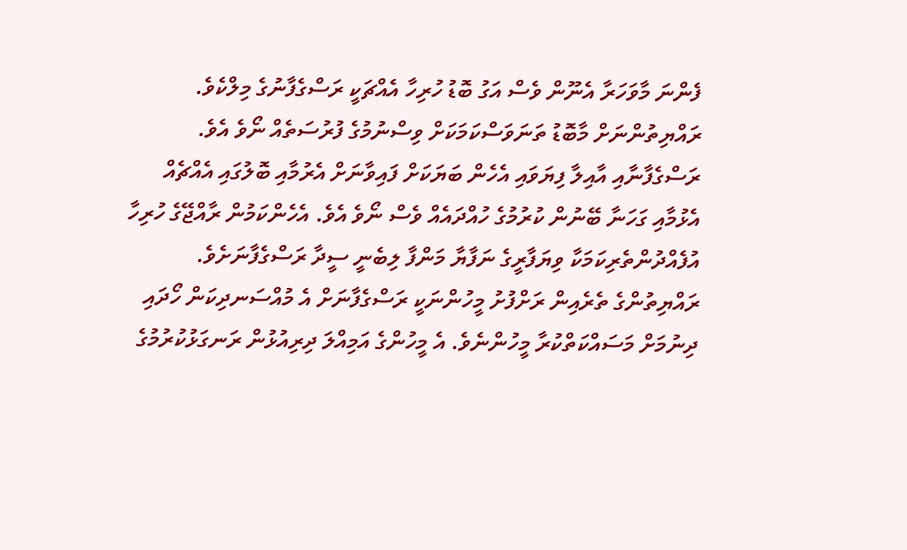ފެންނަ މާވަހަރާ އެނޫން ވެސް އަގު ބޮޑު ހުރިހާ އެއްޗަކީ ރަސްގެފާނުގެ މިލްކެވެ. ރައްޔިތުންނަށް މާބޮޑު ތަނަވަސްކަމަކަށް ވިސްނުމުގެ ފުރުސަތެއް ނޯވެ އެވެ.
ރަސްގެފާނާއި އާއިލާ ފިޔަވައި އެހެން ބަޔަކަށް ފައިވާނަށް އެރުމާއި ބޮލުގައި އެއްޗެއް އެޅުމާއި ގަހަނާ ބޭނުން ކުރުމުގެ ހުއްދައެއް ވެސް ނޯވެ އެވެ. އެހެންކަމުން ރާއްޖޭގެ ހުރިހާ އުފެއްދުންތެރިކަމަކާ ވިޔަފާރީގެ ނަފާޔާ މަންފާ ލިބެނީ ސީދާ ރަސްގެފާނަށެވެ. ރައްޔިތުންގެ ތެރެއިން ރަށްފުށު މީހުންނަކީ ރަސްގެފާނަށް އެ މުއްސަނދިކަން ހޯދައި ދިނުމަށް މަސައްކަތްކުރާ މީހުންނެވެ. އެ މީހުންގެ އަމިއްލަ ދިރިއުޅުން ރަނގަޅުކުރުމުގެ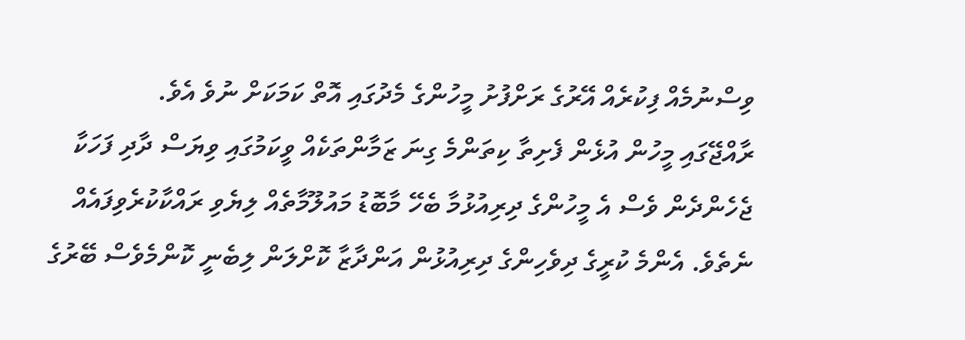ވިސްނުމެއް ފިކުރެއް އޭރުގެ ރަށްފުށު މީހުންގެ މެދުގައި އޮތް ކަމަކަށް ނުވެ އެވެ.
ރާއްޖޭގައި މީހުން އުޅެން ފެށިތާ ކިތަންމެ ގިނަ ޒަމާންތަކެއް ވީކަމުގައި ވިޔަސް ދާދި ފަހަކާ ޖެހެންދެން ވެސް އެ މީހުންގެ ދިރިއުޅުމާ ބެހޭ މާބޮޑު މައުލޫމާތެއް ލިޔެވި ރައްކާކުރެވިފައެއް ނެތެވެ. އެންމެ ކުރީގެ ދިވެހިންގެ ދިރިއުޅުން އަންދާޒާ ކޮށްލަން ލިބެނީ ކޮންމެވެސް ބޭރުގެ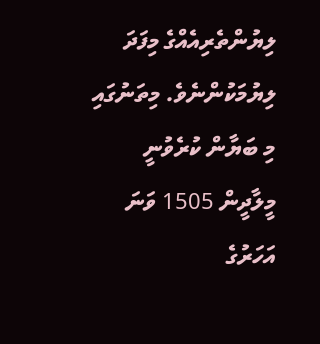ލިޔުންތެރިއެއްގެ މިފަދަ ލިޔުމަކުންނެވެ. މިތަނުގައި މި ބަޔާން ކުރެވުނީ މީލާދީން 1505 ވަނަ އަހަރުގެ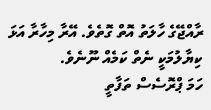ރާއްޖޭގެ ހާލަތު އޮތް ގޮތެވެ. އޭރާ މިހާރާ އަޅަ ކިޔާލުމަކީ ނެތް ކަމެއް ނޫނެވެ.
ހަމަ ޕްރޮސެސް ތަފާތީ